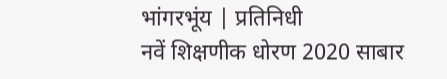भांगरभूंय | प्रतिनिधी
नवें शिक्षणीक धोरण 2020 साबार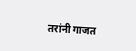तरांनी गाजत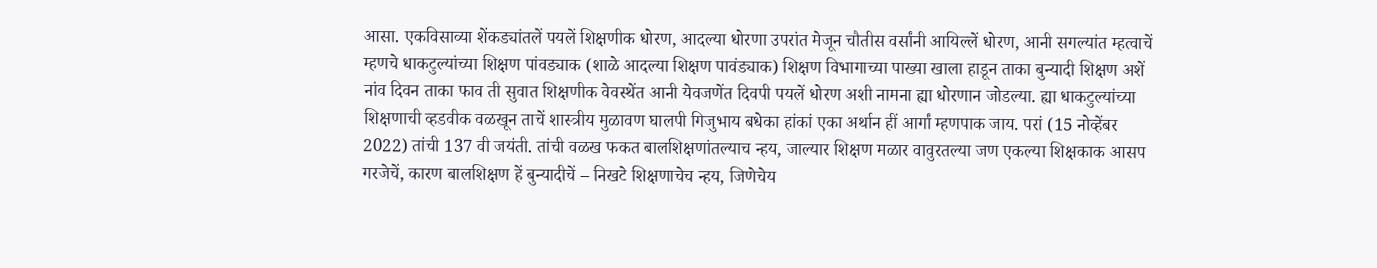आसा. एकविसाव्या शेंकड्यांतलें पयलें शिक्षणीक धोरण, आदल्या धोरणा उपरांत मेजून चौतीस वर्सांनी आयिल्लें धोरण, आनी सगल्यांत म्हत्वाचें म्हणचे धाकटुल्यांच्या शिक्षण पांवड्याक (शाळे आदल्या शिक्षण पावंड्याक) शिक्षण विभागाच्या पाख्या खाला हाडून ताका बुन्यादी शिक्षण अशें नांव दिवन ताका फाव ती सुवात शिक्षणीक वेवस्थेंत आनी येवजणेंत दिवपी पयलें धोरण अशी नामना ह्या धोरणान जोडल्या. ह्या धाकटुल्यांच्या शिक्षणाची व्हडवीक वळखून ताचें शास्त्रीय मुळावण घालपी गिजुभाय बधेका हांकां एका अर्थान हीं आर्गां म्हणपाक जाय. परां (15 नोव्हेंबर 2022) तांची 137 वी जयंती. तांची वळख फकत बालशिक्षणांतल्याच न्हय, जाल्यार शिक्षण मळार वावुरतल्या जण एकल्या शिक्षकाक आसप गरजेचें, कारण बालशिक्षण हें बुन्यादीचें – निखटे शिक्षणाचेच न्हय, जिणेचेय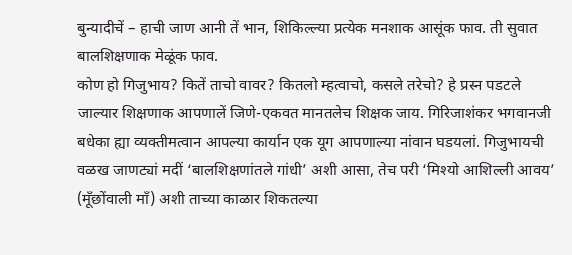बुन्यादीचें – हाची जाण आनी तें भान, शिकिल्ल्या प्रत्येक मनशाक आसूंक फाव. ती सुवात बालशिक्षणाक मेळूंक फाव.
कोण हो गिजुभाय? कितें ताचो वावर? कितलो म्हत्वाचो, कसले तरेचो? हे प्रस्न पडटले जाल्यार शिक्षणाक आपणालें जिणे-एकवत मानतलेच शिक्षक जाय. गिरिजाशंकर भगवानजी बधेका ह्या व्यक्तीमत्वान आपल्या कार्यान एक यूग आपणाल्या नांवान घडयलां. गिजुभायची वळख जाणट्यां मदीं ‘बालशिक्षणांतले गांधी’ अशी आसा, तेच परी ‘मिश्यो आशिल्ली आवय’ (मूँछोंवाली माँ) अशी ताच्या काळार शिकतल्या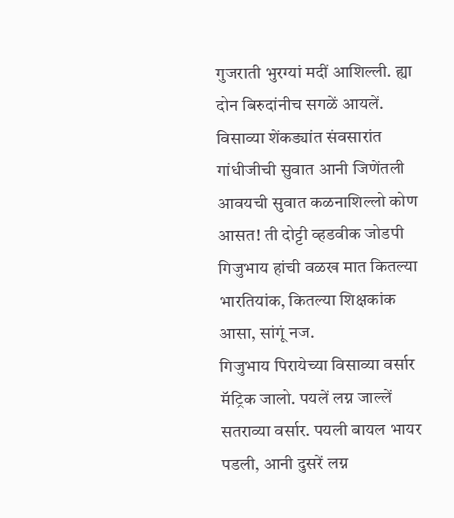गुजराती भुरग्यां मदीं आशिल्ली. ह्या दोन बिरुदांनीच सगळें आयलें. विसाव्या शेंकड्यांत संवसारांत गांधीजीची सुवात आनी जिणेंतली आवयची सुवात कळनाशिल्लो कोण आसत! ती दोट्टी व्हडवीक जोडपी गिजुभाय हांची वळख मात कितल्या भारतियांक, कितल्या शिक्षकांक आसा, सांगूं नज.
गिजुभाय पिरायेच्या विसाव्या वर्सार मॅट्रिक जालो. पयलें लग्न जाल्लें सतराव्या वर्सार. पयली बायल भायर पडली, आनी दुसरें लग्न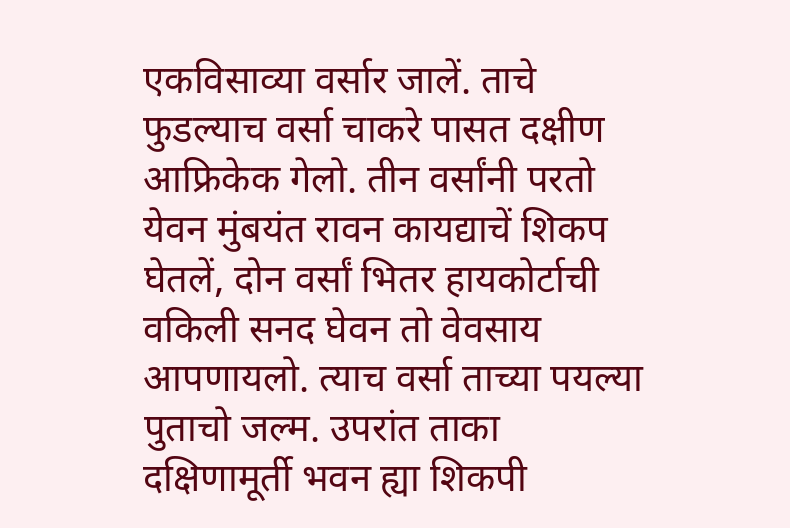एकविसाव्या वर्सार जालें. ताचे फुडल्याच वर्सा चाकरे पासत दक्षीण आफ्रिकेक गेलो. तीन वर्सांनी परतो येवन मुंबयंत रावन कायद्याचें शिकप घेतलें, दोन वर्सां भितर हायकोर्टाची वकिली सनद घेवन तो वेवसाय आपणायलो. त्याच वर्सा ताच्या पयल्या पुताचो जल्म. उपरांत ताका दक्षिणामूर्ती भवन ह्या शिकपी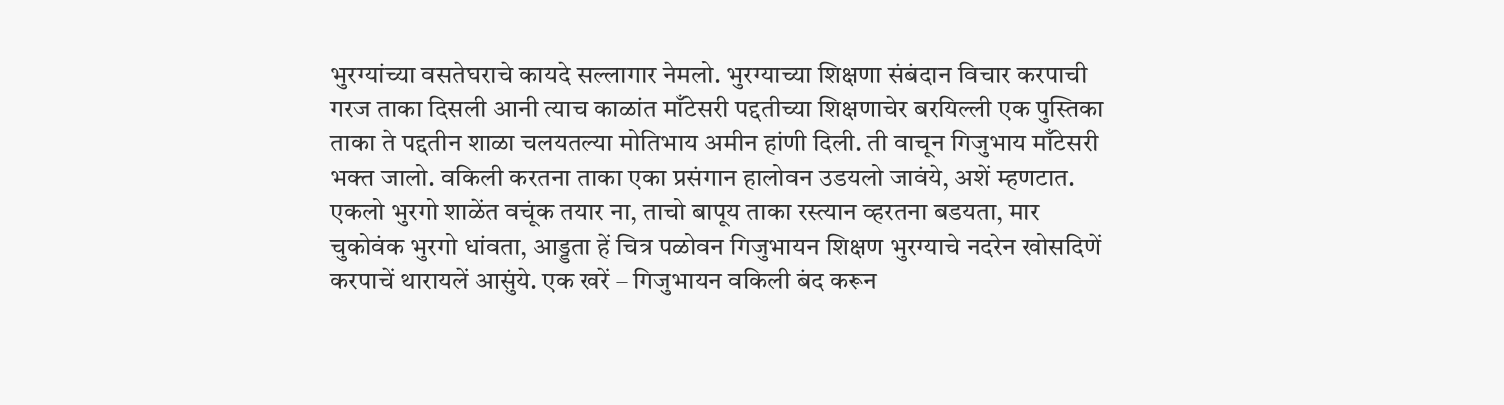भुरग्यांच्या वसतेघराचे कायदे सल्लागार नेमलो. भुरग्याच्या शिक्षणा संबंदान विचार करपाची गरज ताका दिसली आनी त्याच काळांत माँटेसरी पद्दतीच्या शिक्षणाचेर बरयिल्ली एक पुस्तिका ताका ते पद्दतीन शाळा चलयतल्या मोतिभाय अमीन हांणी दिली. ती वाचून गिजुभाय माँटेसरी भक्त जालो. वकिली करतना ताका एका प्रसंगान हालोवन उडयलो जावंये, अशें म्हणटात. एकलो भुरगो शाळेंत वचूंक तयार ना, ताचो बापूय ताका रस्त्यान व्हरतना बडयता, मार चुकोवंक भुरगो धांवता, आड्डता हें चित्र पळोवन गिजुभायन शिक्षण भुरग्याचे नदरेन खोसदिणें करपाचें थारायलें आसुंये. एक खरें – गिजुभायन वकिली बंद करून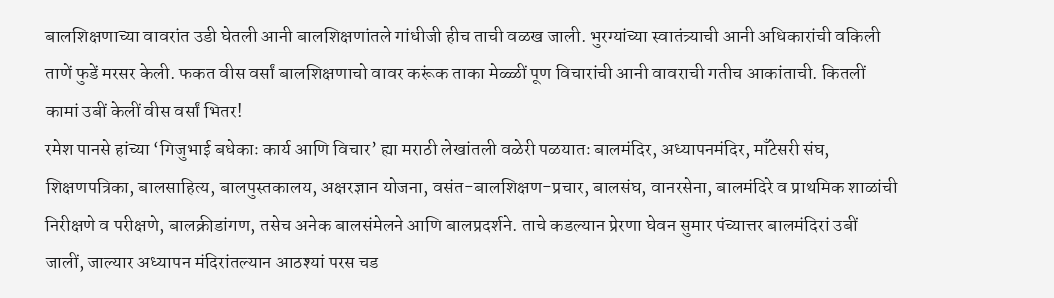बालशिक्षणाच्या वावरांत उडी घेतली आनी बालशिक्षणांतले गांधीजी हीच ताची वळख जाली. भुरग्यांच्या स्वातंत्र्याची आनी अधिकारांची वकिली ताणें फुडें मरसर केली. फकत वीस वर्सां बालशिक्षणाचो वावर करूंक ताका मेळ्ळीं पूण विचारांची आनी वावराची गतीच आकांताची. कितलीं कामां उबीं केलीं वीस वर्सां भितर!
रमेश पानसे हांच्या ‘गिजुभाई बधेकाः कार्य आणि विचार’ ह्या मराठी लेखांतली वळेरी पळयातः बालमंदिर, अध्यापनमंदिर, माँटेसरी संघ, शिक्षणपत्रिका, बालसाहित्य, बालपुस्तकालय, अक्षरज्ञान योजना, वसंत-बालशिक्षण-प्रचार, बालसंघ, वानरसेना, बालमंदिरे व प्राथमिक शाळांची निरीक्षणे व परीक्षणे, बालक्रीडांगण, तसेच अनेक बालसंमेलने आणि बालप्रदर्शने. ताचे कडल्यान प्रेरणा घेवन सुमार पंच्यात्तर बालमंदिरां उबीं जालीं, जाल्यार अध्यापन मंदिरांतल्यान आठश्यां परस चड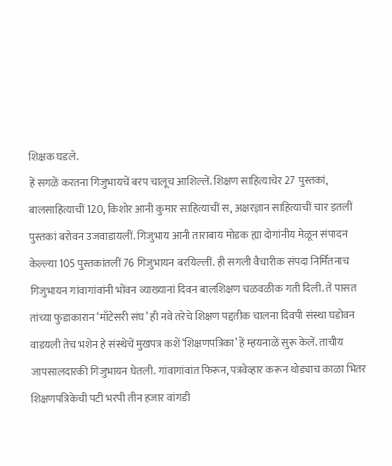शिक्षक घडले.
हें सगळें करतना गिजुभायचें बरप चालूच आशिल्लें. शिक्षण साहित्याचेर 27 पुस्तकां, बालसाहित्याचीं 120, किशोर आनी कुमार साहित्याचीं स, अक्षरज्ञान साहित्याचीं चार इतलीं पुस्तकां बरोवन उजवाडायलीं. गिजुभाय आनी ताराबाय मोडक ह्या दोगांनीय मेळून संपादन केल्ल्या 105 पुस्तकांतलीं 76 गिजुभायन बरयिल्लीं. ही सगली वैचारीक संपदा निर्मितनाच गिजुभायन गांवागांवांनी भोंवन व्याख्यानां दिवन बालशिक्षण चळवळीक गती दिली. ते पासत तांच्या फुडाकारान ‘माँटेसरी संघ’ ही नवे तरेचे शिक्षण पद्दतीक चालना दिवपी संस्था घडोवन वाडयली तेच भशेन हे संस्थेचें मुखपत्र कशें ‘शिक्षणपत्रिका’ हें म्हयनाळें सुरू केलें. ताचीय जापसालदारकी गिजुभायन घेतली. गांवागांवांत फिरून, पत्रवेव्हार करून थोड्याच काळा भितर शिक्षणपत्रिकेची पटी भरपी तीन हजार वांगडी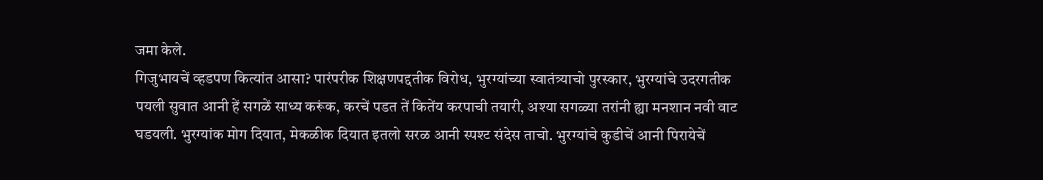जमा केले.
गिजुभायचें व्हडपण कित्यांत आसा? पारंपरीक शिक्षणपद्दतीक विरोध, भुरग्यांच्या स्वातंत्र्याचो पुरस्कार, भुरग्यांचे उदरगतीक पयली सुवात आनी हें सगळें साध्य करूंक, करचें पडत तें कितेंय करपाची तयारी, अश्या सगळ्या तरांनी ह्या मनशान नवी वाट घडयली. भुरग्यांक मोग दियात, मेकळीक दियात इतलो सरळ आनी स्पश्ट संदेस ताचो. भुरग्यांचे कुडीचें आनी पिरायेचें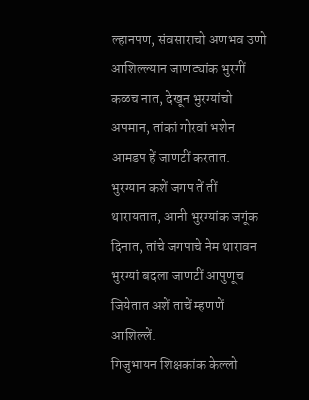ल्हानपण, संवसाराचो अणभव उणो आशिल्ल्यान जाणट्यांक भुरगीं कळच नात, देखून भुरग्यांचो अपमान, तांकां गोरवां भशेन आमडप हें जाणटीं करतात. भुरग्यान कशें जगप तें तीं थारायतात, आनी भुरग्यांक जगूंक दिनात, तांचे जगपाचे नेम थारावन भुरग्यां बदला जाणटीं आपुणूच जियेतात अशें ताचें म्हणणें आशिल्लें.
गिजुभायन शिक्षकांक केल्लो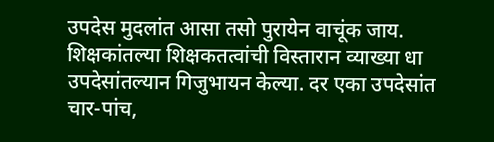उपदेस मुदलांत आसा तसो पुरायेन वाचूंक जाय. शिक्षकांतल्या शिक्षकतत्वांची विस्तारान व्याख्या धा उपदेसांतल्यान गिजुभायन केल्या. दर एका उपदेसांत चार-पांच,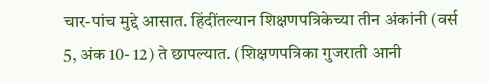चार-पांच मुद्दे आसात. हिंदींतल्यान शिक्षणपत्रिकेच्या तीन अंकांनी (वर्स 5, अंक 10- 12) ते छापल्यात. (शिक्षणपत्रिका गुजराती आनी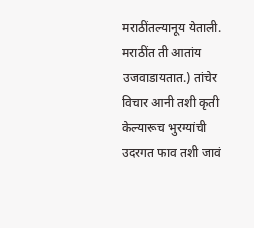मराठींतल्यानूय येताली. मराठींत ती आतांय उजवाडायतात.) तांचेर विचार आनी तशी कृती केल्यारूच भुरग्यांची उदरगत फाव तशी जावं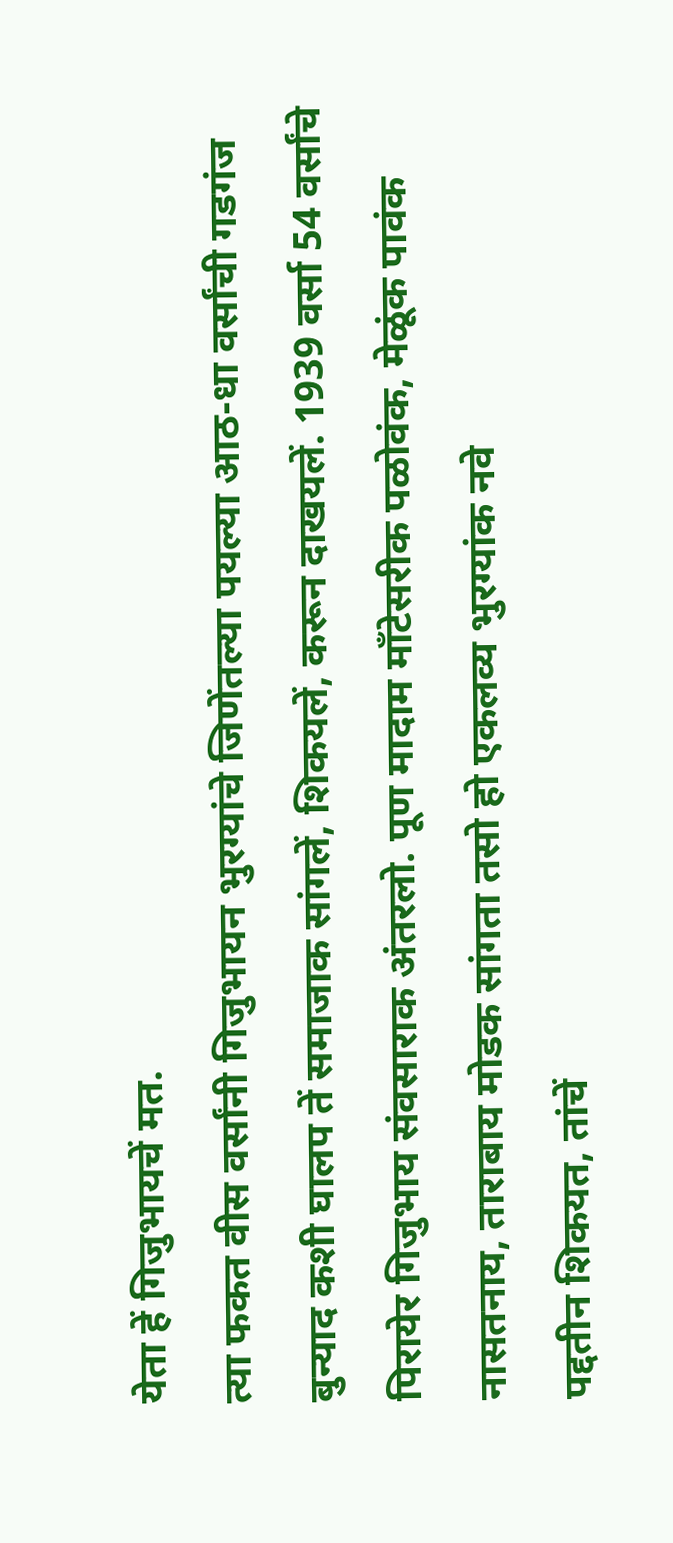येता हें गिजुभायचें मत.
त्या फकत वीस वर्सांनी गिजुभायन भुरग्यांचे जिणेंतल्या पयल्या आठ-धा वर्सांची गडगंज बुन्याद कशी घालप तें समाजाक सांगलें, शिकयलें, करून दाखयलें. 1939 वर्सा 54 वर्सांचे पिरायेर गिजुभाय संवसाराक अंतरलो. पूण मादाम माँटेसरीक पळोवंक, मेळूंक पावंक नासतनाय, ताराबाय मोडक सांगता तसो हो एकलव्य भुरग्यांक नवे
पद्दतीन शिकयत, तांचें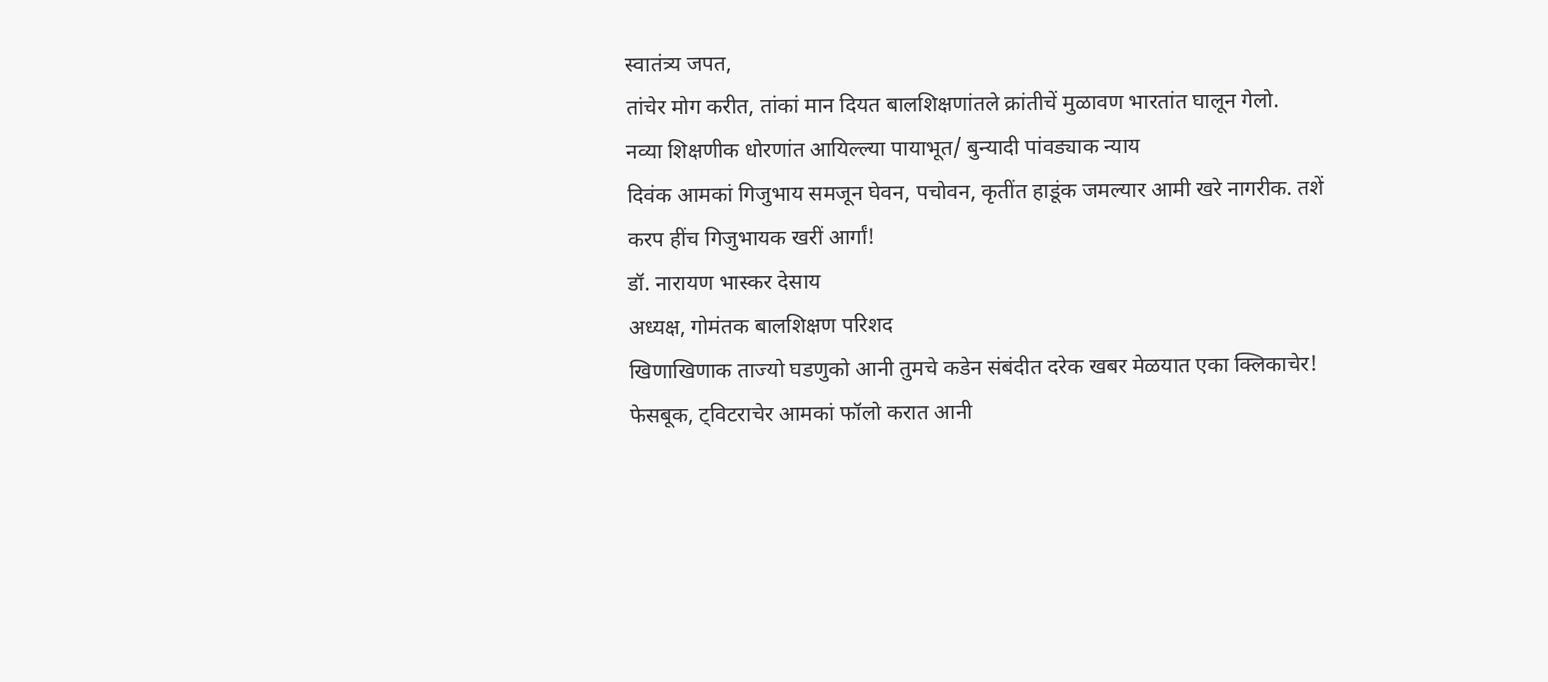स्वातंत्र्य जपत,
तांचेर मोग करीत, तांकां मान दियत बालशिक्षणांतले क्रांतीचें मुळावण भारतांत घालून गेलो.
नव्या शिक्षणीक धोरणांत आयिल्ल्या पायाभूत/ बुन्यादी पांवड्याक न्याय
दिवंक आमकां गिजुभाय समजून घेवन, पचोवन, कृतींत हाडूंक जमल्यार आमी खरे नागरीक. तशें करप हींच गिजुभायक खरीं आर्गां!
डॉ. नारायण भास्कर देसाय
अध्यक्ष, गोमंतक बालशिक्षण परिशद
खिणाखिणाक ताज्यो घडणुको आनी तुमचे कडेन संबंदीत दरेक खबर मेळयात एका क्लिकाचेर! फेसबूक, ट्विटराचेर आमकां फॉलो करात आनी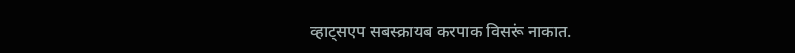व्हाट्सएप सबस्क्रायब करपाक विसरूं नाकात.